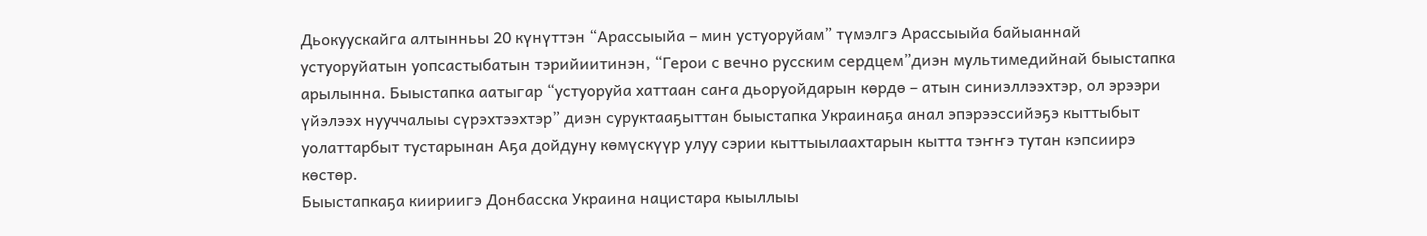Дьокуускайга алтынньы 20 күнүттэн “Арассыыйа – мин устуоруйам” түмэлгэ Арассыыйа байыаннай устуоруйатын уопсастыбатын тэрийиитинэн, “Герои с вечно русским сердцем”диэн мультимедийнай быыстапка арылынна. Быыстапка аатыгар “устуоруйа хаттаан саҥа дьоруойдарын көрдө – атын синиэллээхтэр, ол эрээри үйэлээх нууччалыы сүрэхтээхтэр” диэн суруктааҕыттан быыстапка Украинаҕа анал эпэрээссийэҕэ кыттыбыт уолаттарбыт тустарынан Аҕа дойдуну көмүскүүр улуу сэрии кыттыылаахтарын кытта тэҥҥэ тутан кэпсиирэ көстөр.
Быыстапкаҕа киириигэ Донбасска Украина нацистара кыыллыы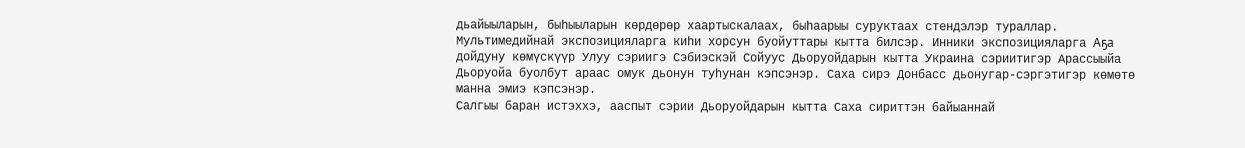дьайыыларын, быһыыларын көрдөрөр хаартыскалаах, быһаарыы суруктаах стендэлэр тураллар.
Мультимедийнай экспозицияларга киһи хорсун буойуттары кытта билсэр. Инники экспозицияларга Аҕа дойдуну көмүскүүр Улуу сэриигэ Сэбиэскэй Сойуус Дьоруойдарын кытта Украина сэриитигэр Арассыыйа Дьоруойа буолбут араас омук дьонун туһунан кэпсэнэр. Саха сирэ Донбасс дьонугар-сэргэтигэр көмөтө манна эмиэ кэпсэнэр.
Салгыы баран истэххэ, ааспыт сэрии Дьоруойдарын кытта Саха сириттэн байыаннай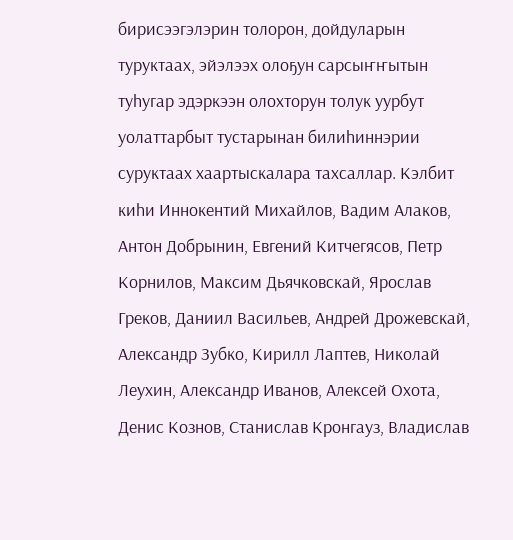бирисээгэлэрин толорон, дойдуларын туруктаах, эйэлээх олоҕун сарсыҥҥытын туһугар эдэркээн олохторун толук уурбут уолаттарбыт тустарынан билиһиннэрии суруктаах хаартыскалара тахсаллар. Кэлбит киһи Иннокентий Михайлов, Вадим Алаков, Антон Добрынин, Евгений Китчегясов, Петр Корнилов, Максим Дьячковскай, Ярослав Греков, Даниил Васильев, Андрей Дрожевскай, Александр Зубко, Кирилл Лаптев, Николай Леухин, Александр Иванов, Алексей Охота, Денис Кознов, Станислав Кронгауз, Владислав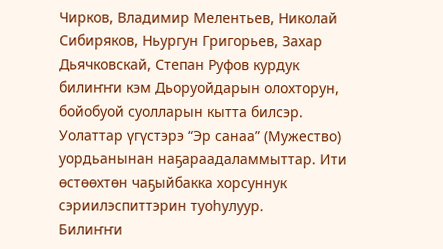Чирков, Владимир Мелентьев, Николай Сибиряков, Ньургун Григорьев, Захар Дьячковскай, Степан Руфов курдук билиҥҥи кэм Дьоруойдарын олохторун, бойобуой суолларын кытта билсэр. Уолаттар үгүстэрэ “Эр санаа” (Мужество) уордьанынан наҕараадаламмыттар. Ити өстөөхтөн чаҕыйбакка хорсуннук сэриилэспиттэрин туоһулуур.
Билиҥҥи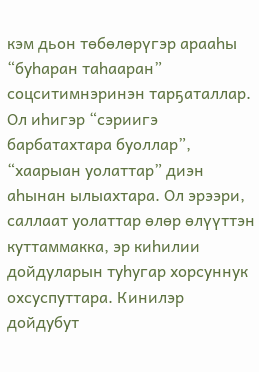кэм дьон төбөлөрүгэр арааһы “буһаран таһааран” соцситимнэринэн тарҕаталлар. Ол иһигэр “сэриигэ барбатахтара буоллар”, “хаарыан уолаттар” диэн аһынан ылыахтара. Ол эрээри, саллаат уолаттар өлөр өлүүттэн куттаммакка, эр киһилии дойдуларын туһугар хорсуннук охсуспуттара. Кинилэр дойдубут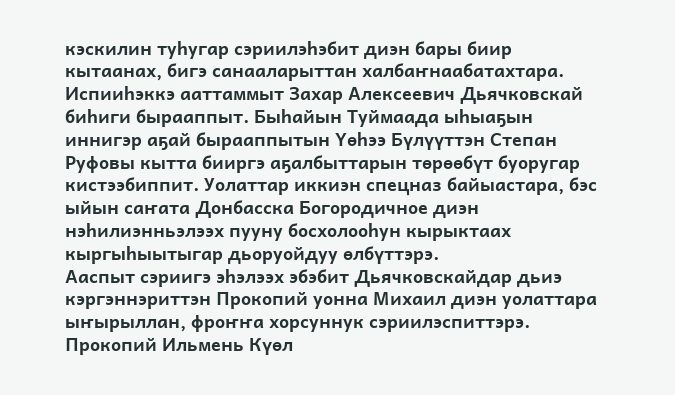кэскилин туһугар сэриилэһэбит диэн бары биир кытаанах, бигэ санааларыттан халбаҥнаабатахтара.
Испииһэккэ ааттаммыт Захар Алексеевич Дьячковскай биһиги бырааппыт. Быһайын Туймаада ыһыаҕын иннигэр аҕай бырааппытын Үөһээ Бүлүүттэн Степан Руфовы кытта бииргэ аҕалбыттарын төрөөбүт буоругар кистээбиппит. Уолаттар иккиэн спецназ байыастара, бэс ыйын саҥата Донбасска Богородичное диэн нэһилиэнньэлээх пууну босхолооһун кырыктаах кыргыһыытыгар дьоруойдуу өлбүттэрэ.
Ааспыт сэриигэ эһэлээх эбэбит Дьячковскайдар дьиэ кэргэннэриттэн Прокопий уонна Михаил диэн уолаттара ыҥырыллан, фроҥҥа хорсуннук сэриилэспиттэрэ. Прокопий Ильмень Күөл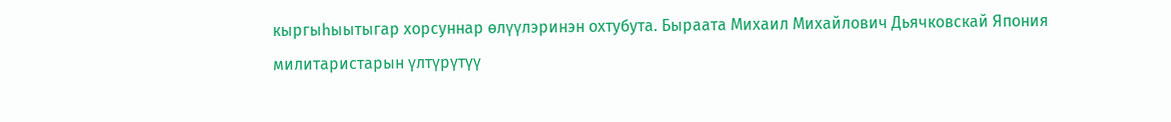кыргыһыытыгар хорсуннар өлүүлэринэн охтубута. Быраата Михаил Михайлович Дьячковскай Япония милитаристарын үлтүрүтүү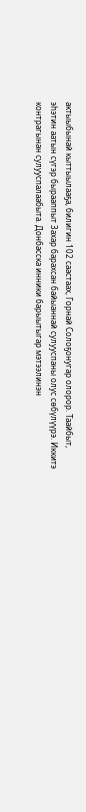актыыбынай кыттыылааҕа, билигин 102 саастаах, Горнай Солоҕонугар олорор. Таайбыт, эһэтин аатын сүгэр бырааппыт Захар барахсан байыаннай сулууспаны олус сөбүлүүрэ. Иккитэ контрагынан сулууспалаабыта. Донбасска инники барыытыгар мэтээлинэн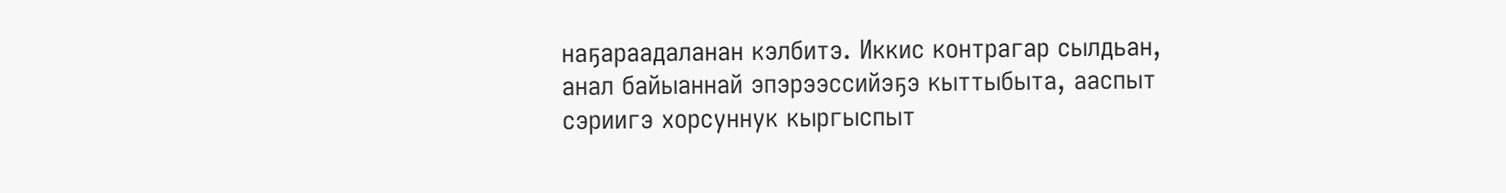наҕараадаланан кэлбитэ. Иккис контрагар сылдьан, анал байыаннай эпэрээссийэҕэ кыттыбыта, ааспыт сэриигэ хорсуннук кыргыспыт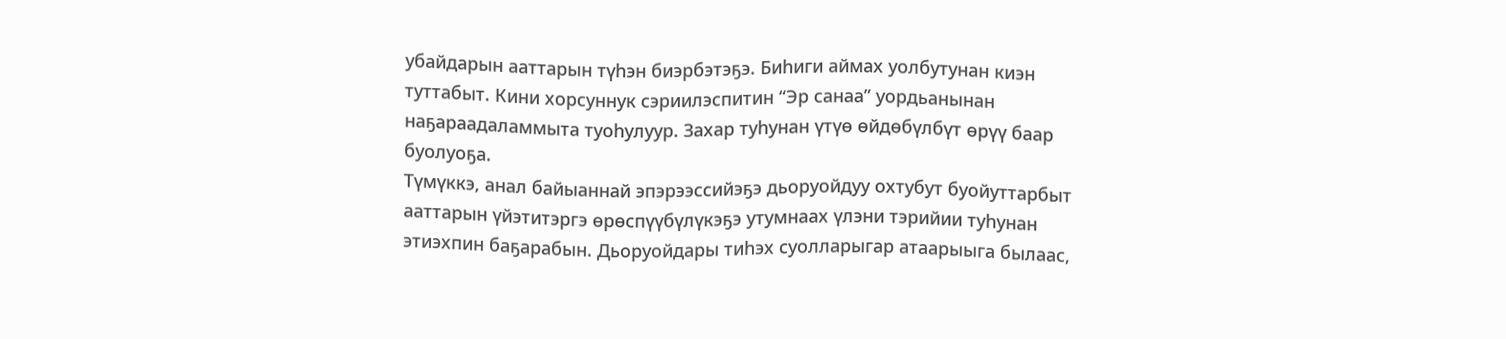убайдарын ааттарын түһэн биэрбэтэҕэ. Биһиги аймах уолбутунан киэн туттабыт. Кини хорсуннук сэриилэспитин “Эр санаа” уордьанынан наҕараадаламмыта туоһулуур. Захар туһунан үтүө өйдөбүлбүт өрүү баар буолуоҕа.
Түмүккэ, анал байыаннай эпэрээссийэҕэ дьоруойдуу охтубут буойуттарбыт ааттарын үйэтитэргэ өрөспүүбүлүкэҕэ утумнаах үлэни тэрийии туһунан этиэхпин баҕарабын. Дьоруойдары тиһэх суолларыгар атаарыыга былаас,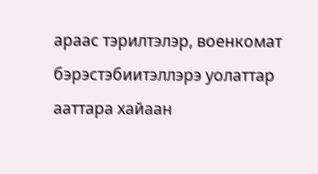араас тэрилтэлэр, военкомат бэрэстэбиитэллэрэ уолаттар ааттара хайаан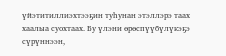үйэтитиллиэхтээҕин туһунан этэллэрэ таах хаалыа суохтаах. Бу үлэни өрөспүүбүлүкэҕэ сүрүннээн,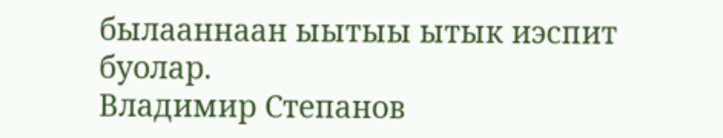былааннаан ыытыы ытык иэспит буолар.
Владимир Степанов